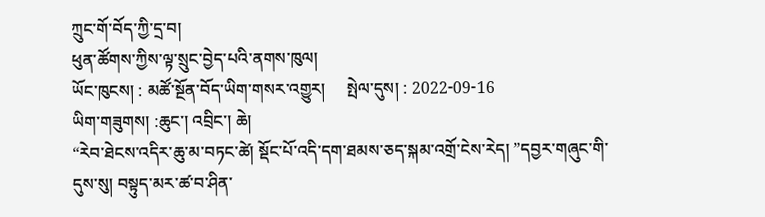ཀྲུང་གོ་བོད་ཀྱི་དྲ་བ།
ཕུན་ཚོགས་ཀྱིས་ལྟ་སྲུང་བྱེད་པའི་ནགས་ཁུལ།
ཡོང་ཁུངས། : མཚོ་སྔོན་བོད་ཡིག་གསར་འགྱུར།     སྤེལ་དུས། : 2022-09-16
ཡིག་གཟུགས། :ཆུང་། འབྲིང་། ཆེ།
“རེབ་ཐེངས་འདིར་ཆུ་མ་བཏང་ཚེ། སྡོང་པོ་འདི་དག་ཐམས་ཅད་སྐམ་འགྲོ་ངེས་རེད། ”དབྱར་གཞུང་གི་དུས་སུ། བསྟུད་མར་ཚ་བ་ཤིན་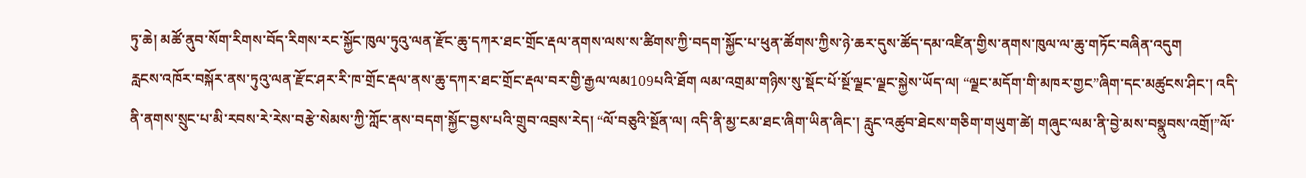ཏུ་ཆེ། མཚོ་ནུབ་སོག་རིགས་བོད་རིགས་རང་སྐྱོང་ཁུལ་ཏུའུ་ལན་རྫོང་ཆུ་དཀར་ཐང་གྲོང་རྡལ་ནགས་ལས་ས་ཚིགས་ཀྱི་བདག་སྐྱོང་པ་ཕུན་ཚོགས་ཀྱིས་ཉེ་ཆར་དུས་ཚོད་དམ་འཛིན་གྱིས་ནགས་ཁུལ་ལ་ཆུ་གཏོང་བཞིན་འདུག
རླངས་འཁོར་བསྐོར་ནས་ཏུའུ་ལན་རྫོང་ཤར་རི་ཁ་གྲོང་རྡལ་ནས་ཆུ་དཀར་ཐང་གྲོང་རྡལ་བར་གྱི་རྒྱལ་ལམ109པའི་ཐོག ལམ་འགྲམ་གཉིས་སུ་སྡོང་པོ་སྔོ་ལྗང་ལྗང་སྐྱེས་ཡོད་ལ། “ལྗང་མདོག་གི་མཁར་གྱང”ཞིག་དང་མཚུངས་ཤིང་། འདི་ནི་ནགས་སྲུང་པ་མི་རབས་རེ་རེས་བརྩེ་སེམས་ཀྱི་ཀློང་ནས་བདག་སྐྱོང་བྱས་པའི་གྲུབ་འབྲས་རེད། “ལོ་བཅུའི་སྔོན་ལ། འདི་ནི་མྱ་ངམ་ཐང་ཞིག་ཡིན་ཞིང་། རླུང་འཚུབ་ཐེངས་གཅིག་གཡུག་ཚེ། གཞུང་ལམ་ནི་བྱེ་མས་བསྣུབས་འགྲོ།”ལོ་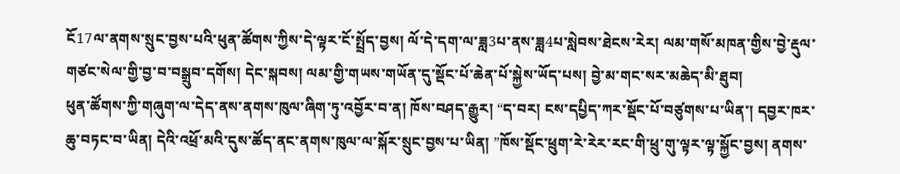ངོ17ལ་ནགས་སྲུང་བྱས་པའི་ཕུན་ཚོགས་ཀྱིས་དེ་ལྟར་ངོ་སྤྲོད་བྱས། ལོ་དེ་དག་ལ་ཟླ3པ་ནས་ཟླ4པ་སླེབས་ཐེངས་རེར། ལམ་གསོ་མཁན་གྱིས་བྱེ་རྡུལ་གཙང་སེལ་གྱི་བྱ་བ་བསྒྲུབ་དགོས། དེང་སྐབས། ལམ་གྱི་གཡས་གཡོན་དུ་སྡོང་པོ་ཆེན་པོ་སྐྱེས་ཡོད་པས། བྱེ་མ་གང་སར་མཆེད་མི་ཐུབ།
ཕུན་ཚོགས་ཀྱི་གཞུག་ལ་དེད་ནས་ནགས་ཁུལ་ཞིག་ཏུ་འབྱོར་བ་ན། ཁོས་བཤད་རྒྱུར། “ད་བར། ངས་དཔྱིད་ཀར་སྡོང་པོ་བཙུགས་པ་ཡིན་། དབྱར་ཁར་ཆུ་བཏང་བ་ཡིན། དེའི་འཕྲོ་མའི་དུས་ཚོད་ནང་ནགས་ཁུལ་ལ་སྐོར་སྲུང་བྱས་པ་ཡིན། ”ཁོས་སྡོང་ཕྲུག་རེ་རེར་རང་གི་ཕྲུ་གུ་ལྟར་ལྟ་སྐྱོང་བྱས། ནགས་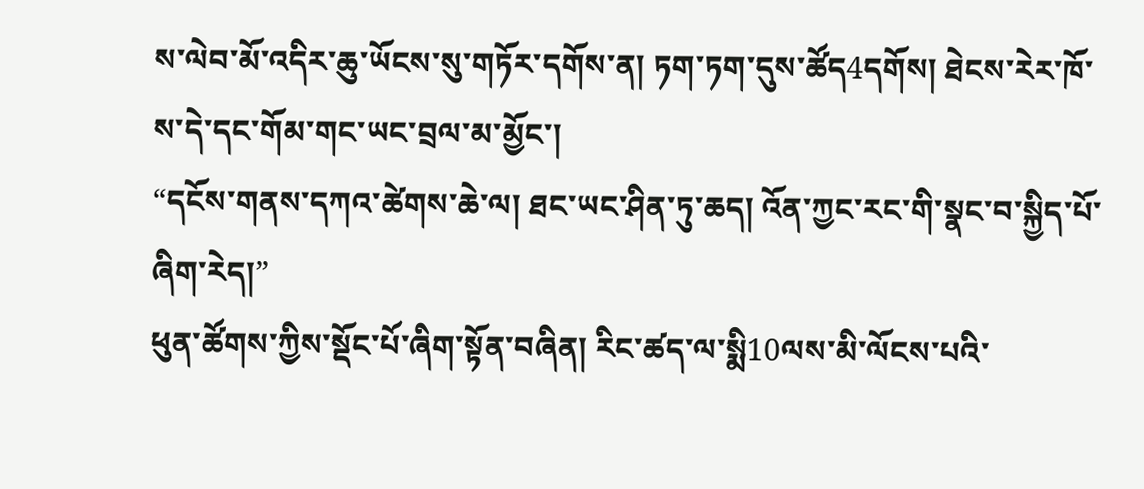ས་ལེབ་མོ་འདིར་ཆུ་ཡོངས་སུ་གཏོར་དགོས་ན། ཏག་ཏག་དུས་ཚོད4དགོས། ཐེངས་རེར་ཁོ་ས་དེ་དང་གོམ་གང་ཡང་བྲལ་མ་མྱོང་།
“དངོས་གནས་དཀའ་ཚེགས་ཆེ་ལ། ཐང་ཡང་ཤིན་ཏུ་ཆད། འོན་ཀྱང་རང་གི་སྣང་བ་སྐྱིད་པོ་ཞིག་རེད།”
ཕུན་ཚོགས་ཀྱིས་སྡོང་པོ་ཞིག་སྟོན་བཞིན། རིང་ཚད་ལ་སྨི10ལས་མི་ལོངས་པའི་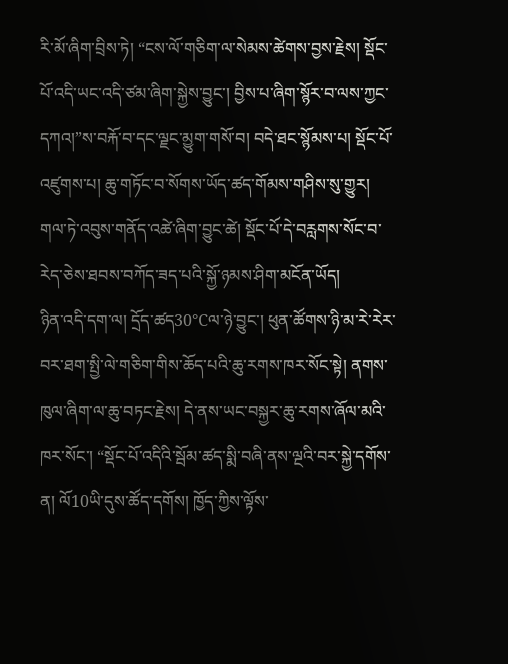རི་མོ་ཞིག་བྲིས་ཏེ། “ངས་ལོ་གཅིག་ལ་སེམས་ཚེགས་བྱས་རྗེས། སྡོང་པོ་འདི་ཡང་འདི་ཙམ་ཞིག་སྐྱེས་བྱུང་། བྱིས་པ་ཞིག་སྙོར་བ་ལས་ཀྱང་དཀའ།”ས་བརྐོ་བ་དང་ལྗང་མྱུག་གསོ་བ། བདེ་ཐང་སྙོམས་པ། སྡོང་པོ་འཛུགས་པ། ཆུ་གཏོང་བ་སོགས་ཡོད་ཚད་གོམས་གཤིས་སུ་གྱུར། གལ་ཏེ་འབུས་གནོད་འཚེ་ཞིག་བྱུང་ཚེ། སྡོང་པོ་དེ་བརླགས་སོང་བ་རེད་ཅེས་ཐབས་བཀོད་ཟད་པའི་སྐྱོ་ཉམས་ཤིག་མངོན་ཡོད།
ཉིན་འདི་དག་ལ། དྲོད་ཚད30℃ལ་ཉེ་བྱུང་། ཕུན་ཚོགས་ཉི་མ་རེ་རེར་བར་ཐག་སྤྱི་ལེ་གཅིག་གིས་ཆོད་པའི་ཆུ་རགས་ཁར་སོང་སྟེ། ནགས་ཁུལ་ཞིག་ལ་ཆུ་བཏང་རྗེས། དེ་ནས་ཡང་བསྐྱར་ཆུ་རགས་ཞོལ་མའི་ཁར་སོང་། “སྡོང་པོ་འདིའི་སྦོམ་ཚད་སྨི་བཞི་ནས་ལྔའི་བར་སྐྱེ་དགོས་ན། ལོ10ཡི་དུས་ཚོད་དགོས། ཁྱོད་ཀྱིས་ལྟོས་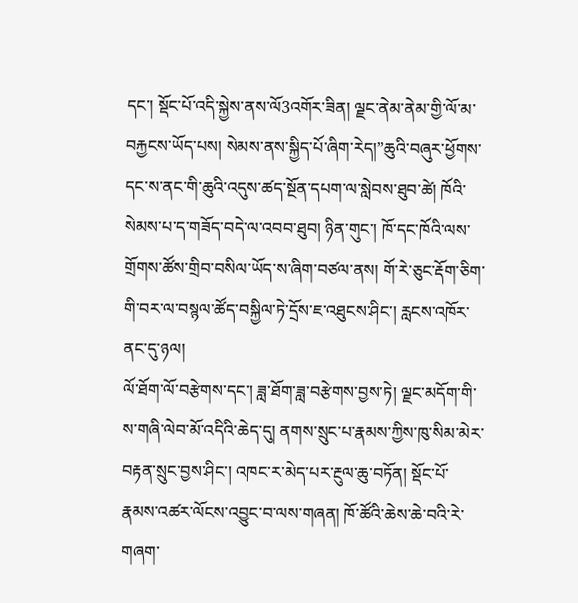དང་། སྡོང་པོ་འདི་སྐྱེས་ནས་ལོ3འགོར་ཟིན། ལྗང་ནེམ་ནེམ་གྱི་ལོ་མ་བརྐྱངས་ཡོད་པས། སེམས་ནས་སྐྱིད་པོ་ཞིག་རེད།”ཆུའི་བཞུར་ཕྱོགས་དང་ས་ནང་གི་ཆུའི་འདུས་ཚད་སྔོན་དཔག་ལ་སླེབས་ཐུབ་ཚེ། ཁོའི་སེམས་པ་ད་གཟོད་བདེ་ལ་འབབ་ཐུབ། ཉིན་གུང་། ཁོ་དང་ཁོའི་ལས་གྲོགས་ཚོས་གྲིབ་བསིལ་ཡོད་ས་ཞིག་བཙལ་ནས། གོ་རེ་ཅུང་རྡོག་ཅིག་གི་བར་ལ་བསྙལ་ཚོད་བསྐྱིལ་ཏེ་དྲོས་ཇ་འཐུངས་ཤིང་། རླངས་འཁོར་ནང་དུ་ཉལ།
ལོ་ཐོག་ལོ་བརྩེགས་དང་། ཟླ་ཐོག་ཟླ་བརྩེགས་བྱས་ཏེ། ལྗང་མདོག་གི་ས་གཞི་ལེབ་མོ་འདིའི་ཆེད་དུ། ནགས་སྲུང་པ་རྣམས་ཀྱིས་ཁུ་སིམ་མེར་བརྟན་སྲུང་བྱས་ཤིང་། འཁང་ར་མེད་པར་རྔུལ་ཆུ་བཏོན། སྡོང་པོ་རྣམས་འཚར་ལོངས་འབྱུང་བ་ལས་གཞན། ཁོ་ཚོའི་ཆེས་ཆེ་བའི་རེ་གཞག་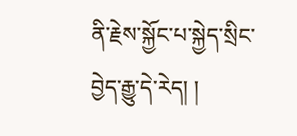ནི་རྗེས་སྐྱོང་པ་སྐྱེད་སྲིང་བྱེད་རྒྱུ་དེ་རེད། །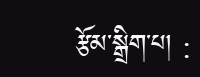རྩོམ་སྒྲིག་པ། :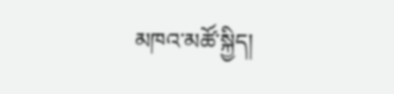མཁའ་མཚོ་སྐྱིད།